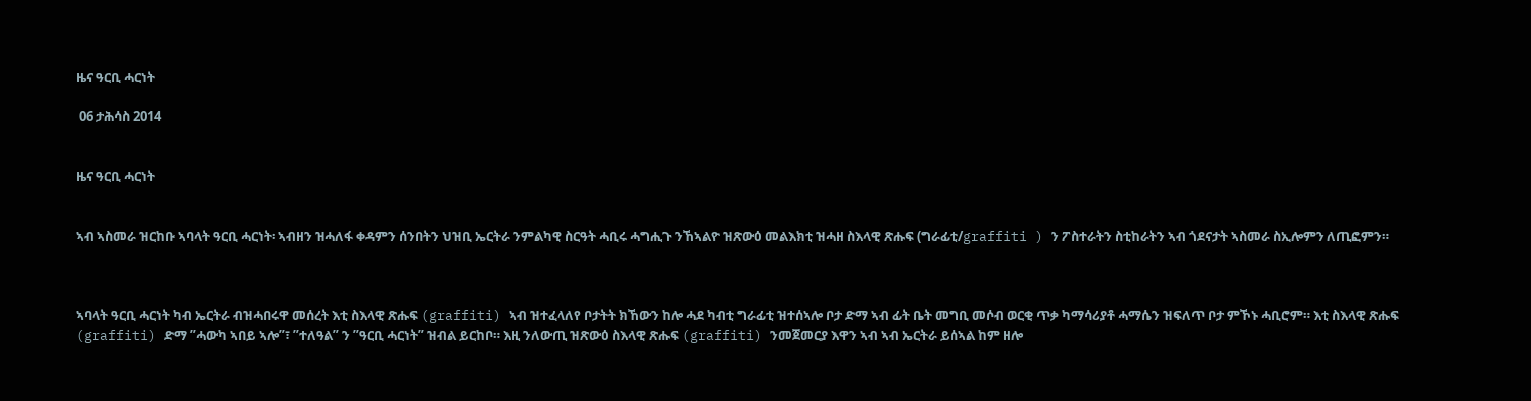ዜና ዓርቢ ሓርነት

 06 ታሕሳስ 2014


ዜና ዓርቢ ሓርነት


ኣብ ኣስመራ ዝርከቡ ኣባላት ዓርቢ ሓርነት፡ ኣብዘን ዝሓለፋ ቀዳምን ሰንበትን ህዝቢ ኤርትራ ንምልካዊ ስርዓት ሓቢሩ ሓግሒጉ ንኸኣልዮ ዝጽውዕ መልእክቲ ዝሓዘ ስእላዊ ጽሑፍ (ግራፊቲ/graffiti ) ን ፖስተራትን ስቲከራትን ኣብ ጎደናታት ኣስመራ ስኢሎምን ለጢፎምን።



ኣባላት ዓርቢ ሓርነት ካብ ኤርትራ ብዝሓበሩዋ መሰረት እቲ ስእላዊ ጽሑፍ (graffiti) ኣብ ዝተፈላለየ ቦታትት ክኸውን ከሎ ሓደ ካብቲ ግራፊቲ ዝተሰኣሎ ቦታ ድማ ኣብ ፊት ቤት መግቢ መሶብ ወርቂ ጥቃ ካማሳሪያቶ ሓማሴን ዝፍለጥ ቦታ ምኾኑ ሓቢሮም። እቲ ስእላዊ ጽሑፍ (graffiti) ድማ ”ሓውካ ኣበይ ኣሎ”፣ ”ተለዓል” ን ”ዓርቢ ሓርነት” ዝብል ይርከቦ። እዚ ንለውጢ ዝጽውዕ ስእላዊ ጽሑፍ (graffiti) ንመጀመርያ እዋን ኣብ ኣብ ኤርትራ ይሰኣል ከም ዘሎ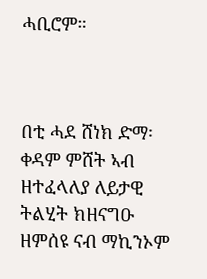ሓቢሮም።



በቲ ሓደ ሸነክ ድማ፡ ቀዳም ምሸት ኣብ ዘተፈላለያ ለይታዊ ትልሂት ክዘናግዑ ዘምሰዩ ናብ ማኪንኦም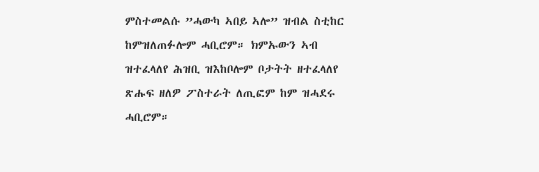ምስተመልሱ ”ሓውካ ኣበይ ኣሎ” ዝብል ስቲከር ከምዝለጠፉሎም ሓቢሮም። ክምኡውን ኣብ ዝተፈላለየ ሕዝቢ ዝእከቦሎም ቦታትት ዘተፈላለየ ጽሑፍ ዘለዎ ፖስተራት ለጢፎም ከም ዝሓደሩ ሓቢሮም።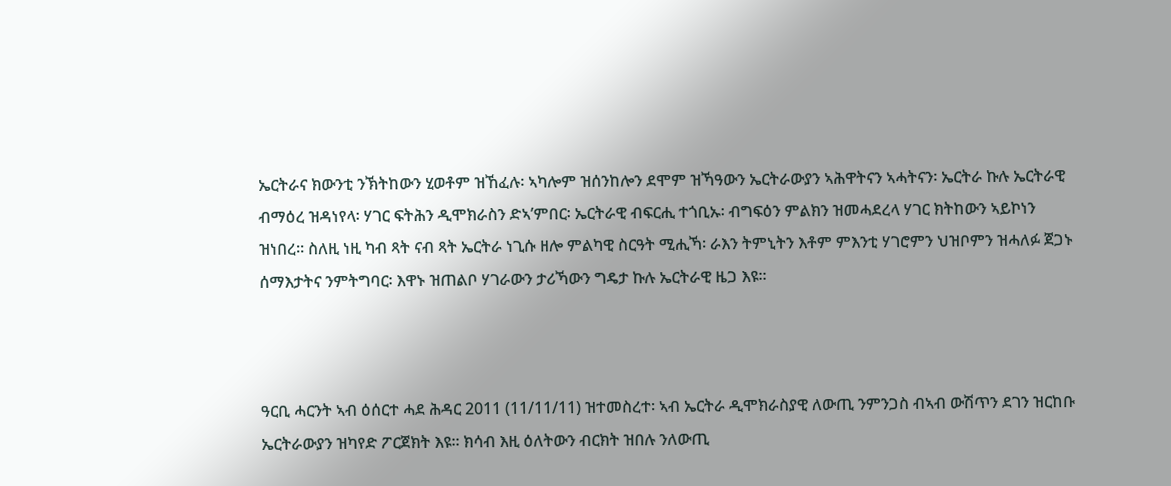ኤርትራና ክውንቲ ንኽትከውን ሂወቶም ዝኸፈሉ፡ ኣካሎም ዝሰንከሎን ደሞም ዝኻዓውን ኤርትራውያን ኣሕዋትናን ኣሓትናን፡ ኤርትራ ኩሉ ኤርትራዊ ብማዕረ ዝዳነየላ፡ ሃገር ፍትሕን ዲሞክራስን ድኣ’ምበር፡ ኤርትራዊ ብፍርሒ ተጎቢኡ፡ ብግፍዕን ምልክን ዝመሓደረላ ሃገር ክትከውን ኣይኮነን ዝነበረ። ስለዚ ነዚ ካብ ጻት ናብ ጻት ኤርትራ ነጊሱ ዘሎ ምልካዊ ስርዓት ሚሒኻ፡ ራእን ትምኒትን እቶም ምእንቲ ሃገሮምን ህዝቦምን ዝሓለፉ ጀጋኑ ሰማእታትና ንምትግባር፡ እዋኑ ዝጠልቦ ሃገራውን ታሪኻውን ግዴታ ኩሉ ኤርትራዊ ዜጋ እዩ።



ዓርቢ ሓርንት ኣብ ዕሰርተ ሓደ ሕዳር 2011 (11/11/11) ዝተመስረተ፡ ኣብ ኤርትራ ዲሞክራስያዊ ለውጢ ንምንጋስ ብኣብ ውሽጥን ደገን ዝርከቡ ኤርትራውያን ዝካየድ ፖርጀክት እዩ። ክሳብ እዚ ዕለትውን ብርክት ዝበሉ ንለውጢ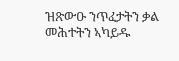ዝጽውዑ ንጥፈታትን ቃል መሕተትን ኣካይዱ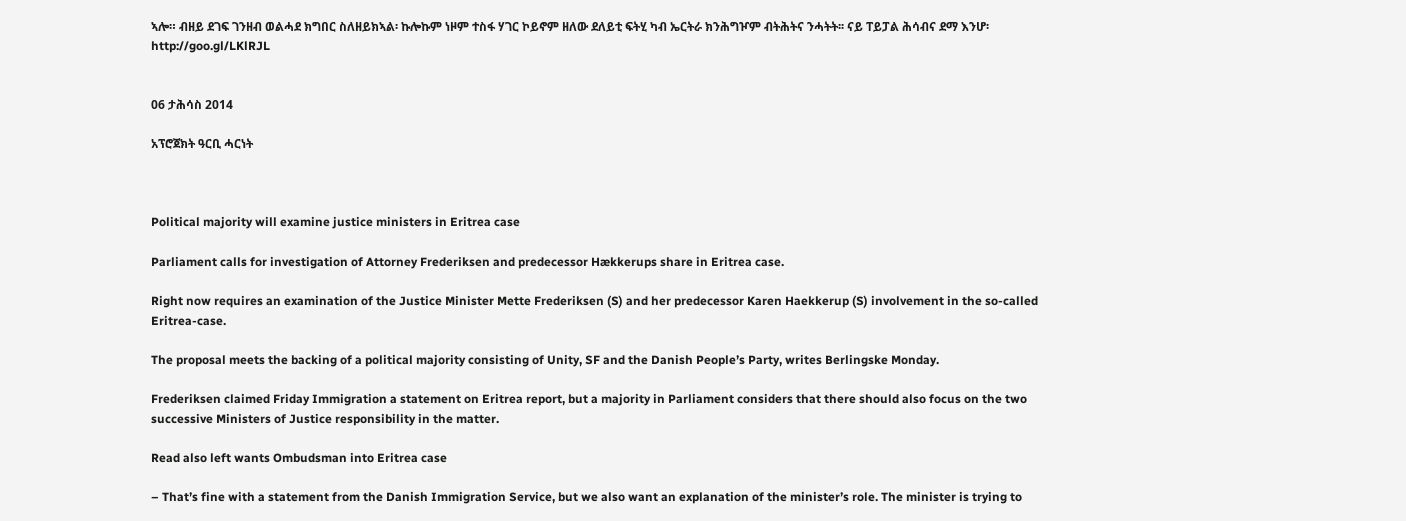ኣሎ። ብዘይ ደገፍ ገንዘብ ወልሓደ ክግበር ስለዘይክኣል፡ ኩሎኩም ነዞም ተስፋ ሃገር ኮይኖም ዘለው ደለይቲ ፍትሂ ካብ ኤርትራ ክንሕግዦም ብትሕትና ንሓትት፡፡ ናይ ፐይፓል ሕሳብና ደማ እንሆ፡ http://goo.gl/LKlRJL


06 ታሕሳስ 2014

አፕሮጀክት ዓርቢ ሓርነት



Political majority will examine justice ministers in Eritrea case

Parliament calls for investigation of Attorney Frederiksen and predecessor Hækkerups share in Eritrea case.

Right now requires an examination of the Justice Minister Mette Frederiksen (S) and her predecessor Karen Haekkerup (S) involvement in the so-called Eritrea-case.

The proposal meets the backing of a political majority consisting of Unity, SF and the Danish People’s Party, writes Berlingske Monday.

Frederiksen claimed Friday Immigration a statement on Eritrea report, but a majority in Parliament considers that there should also focus on the two successive Ministers of Justice responsibility in the matter.

Read also left wants Ombudsman into Eritrea case

– That’s fine with a statement from the Danish Immigration Service, but we also want an explanation of the minister’s role. The minister is trying to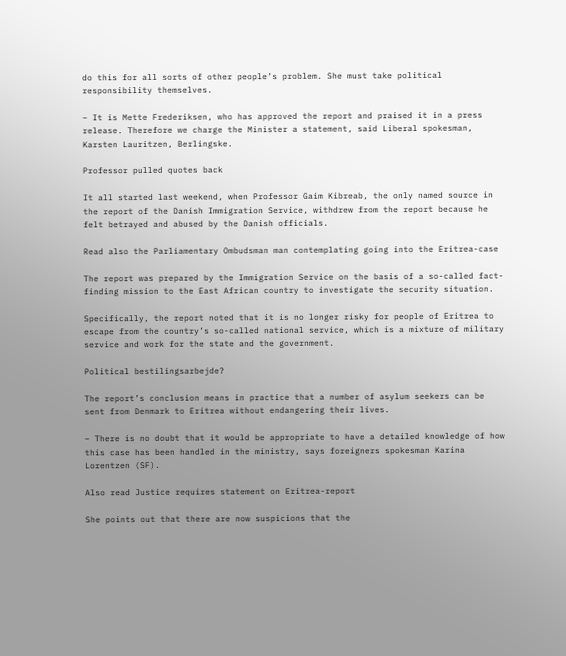do this for all sorts of other people’s problem. She must take political responsibility themselves.

– It is Mette Frederiksen, who has approved the report and praised it in a press release. Therefore we charge the Minister a statement, said Liberal spokesman, Karsten Lauritzen, Berlingske.

Professor pulled quotes back

It all started last weekend, when Professor Gaim Kibreab, the only named source in the report of the Danish Immigration Service, withdrew from the report because he felt betrayed and abused by the Danish officials.

Read also the Parliamentary Ombudsman man contemplating going into the Eritrea-case

The report was prepared by the Immigration Service on the basis of a so-called fact-finding mission to the East African country to investigate the security situation.

Specifically, the report noted that it is no longer risky for people of Eritrea to escape from the country’s so-called national service, which is a mixture of military service and work for the state and the government.

Political bestilingsarbejde?

The report’s conclusion means in practice that a number of asylum seekers can be sent from Denmark to Eritrea without endangering their lives.

– There is no doubt that it would be appropriate to have a detailed knowledge of how this case has been handled in the ministry, says foreigners spokesman Karina Lorentzen (SF).

Also read Justice requires statement on Eritrea-report

She points out that there are now suspicions that the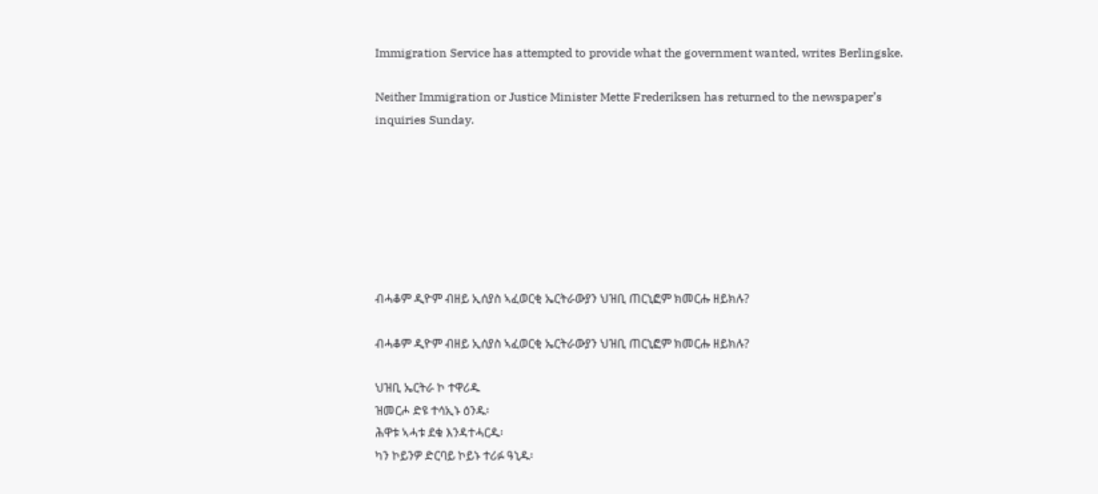Immigration Service has attempted to provide what the government wanted, writes Berlingske.

Neither Immigration or Justice Minister Mette Frederiksen has returned to the newspaper’s inquiries Sunday.







ብሓቆም ዲዮም ብዘይ ኢሰያስ ኣፈወርቂ ኤርትራውያን ህዝቢ ጠርኒፎም ክመርሑ ዘይክሉ?

ብሓቆም ዲዮም ብዘይ ኢሰያስ ኣፈወርቂ ኤርትራውያን ህዝቢ ጠርኒፎም ክመርሑ ዘይክሉ?

ህዝቢ ኤርትራ ኮ ተዋሪዱ
ዝመርሖ ድዩ ተሳኢኑ ዕንዱ፡
ሕዋቱ ኣሓቱ ደቁ እንዳተሓርዱ፡
ካን ኮይንዎ ድርባይ ኮይኑ ተሪፉ ዓኒዱ፡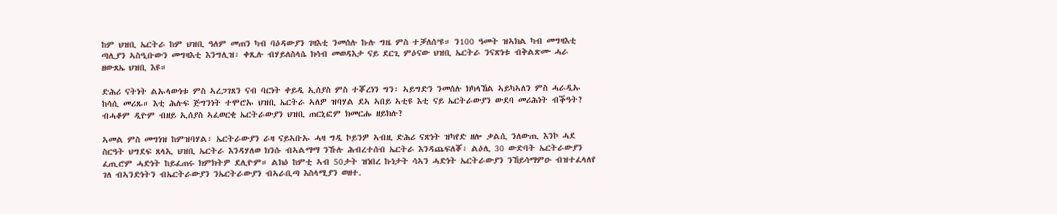ከም ህዝቢ ኤርትራ ከም ህዝቢ ዓለም መጠን ካብ ባዕዳውያን ገዛእቲ ንመሰሉ ኩሉ ግዜ ምስ ተቓለሰ’ዩ። ን100 ዓመት ዝኣክል ካብ መግዛእቲ ጣሊያን ኣስዒቡውን መግዛእቲ እንግሊዝ፡ ቀጺሉ ብሃይለስላሴ ክሳብ መወዳእታ ናይ ደርጊ ምዕናው ህዝቢ ኤርትራ ንናጽነቱ ብቅልጽሙ ሓራ ዘውጸኤ ህዝቢ እዩ።

ድሕሪ ናትነት ልኡላውነቱ ምስ ኣረጋገጸን ናብ ባርነት ቀይዲ ኢሰያስ ምስ ተቖረነን ግን፡ ኣይግድን ንመሰሉ ክካላኸል ኣይካኣለን ምስ ሓራዲኡ ከሳሲ መሪጹ። እቲ ሕሉፍ ጅግንነት ተሞሮኡ ህዝቢ ኤርትራ ኣለዎ ዝባሃል ደኣ ኣበይ ኣቲዩ እቲ ናይ ኤርትራውያን ውደባ መሪሕነት ብቕዓት? ብሓቆም ዲዮም ብዘይ ኢሰያስ ኣፈወርቂ ኤርትራውያን ህዝቢ ጠርኒፎም ክመርሑ ዘይክሉ?

ኣመል ምስ መግነዝ ከምዝባሃል፡ ኤርትራውያን ራዛ ናይኣቡኡ ሓዛ ግዲ ኮይንዎ ኣብዚ ድሕሪ ናጽነት ዝካየድ ዘሎ ቃልሲ ንለውጢ እንኮ ሓደ ስርዓት ህግደፍ ጸላኢ ህዝቢ ኤርትራ እንዳሃለወ ክንሱ ብኣልማማ ንኹሉ ሕብረተሰብ ኤርትራ እንዳጨፍለቖ፡ ልዕሊ 30 ውድባት ኤርትራውያን ፈጢሮም ሓድነት ከይፈጠሩ ክምክትዎ ደሊዮም። ልክዕ ከምቲ ኣብ 50ታት ዝነበረ ኩነታት ሳኣን ሓድነት ኤርትራውያን ንኸይሳማምዑ ብዝተፈላለየ ገለ ብኣንድነትን ብኤርትራውያን ንኤርትራውያን ብኣራቢጣ እስላሚያን ወዘተ.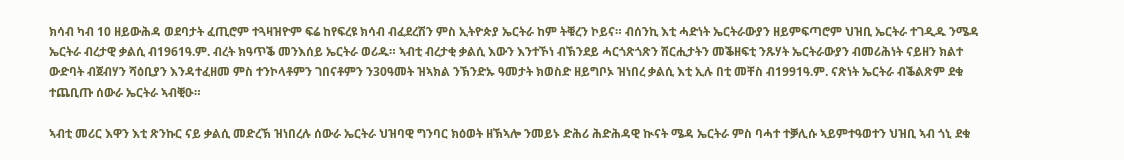ክሳብ ካብ 10 ዘይውሕዳ ወደባታት ፈጢሮም ተጓዛዝዮም ፍሬ ከየፍረዩ ክሳብ ብፈደረሽን ምስ ኢትዮጵያ ኤርትራ ከም ትቑረን ኮይና። ብሰንኪ እቲ ሓድነት ኤርትራውያን ዘይምፍጣሮም ህዝቢ ኤርትራ ተገዲዱ ንሜዳ ኤርትራ ብረታዊ ቃልሲ ብ1961ዓ.ም. ብረት ክዓጥቕ መንእሰይ ኤርትራ ወሪዱ። ኣብቲ ብረታቂ ቃልሲ እውን እንተኾነ ብኽንደይ ሓርጎጽጎጽን ሽርሒታትን መቕዘፍቲ ንጹሃት ኤርትራውያን ብመሪሕነት ናይዘን ክልተ ውድባት ብጀብሃን ሻዕቢያን እንዳተፈዘመ ምስ ተንኮላቶምን ገበናቶምን ን30ዓመት ዝኣክል ንኽንድኡ ዓመታት ክወስድ ዘይግቦኦ ዝነበረ ቃልሲ እቲ ኢሉ በቲ መቸስ ብ1991ዓ.ም. ናጽነት ኤርትራ ብቕልጽም ደቁ ተጨቢጡ ሰውራ ኤርትራ ኣብቒዑ።

ኣብቲ መሪር እዋን እቲ ጽንኩር ናይ ቃልሲ መድረኽ ዝነበረሉ ሰውራ ኤርትራ ህዝባዊ ግንባር ክዕወት ዘኽኣሎ ንመይኑ ድሕሪ ሕድሕዳዊ ኲናት ሜዳ ኤርትራ ምስ ባሓተ ተቓሊሱ ኣይምተዓወተን ህዝቢ ኣብ ጎኒ ደቁ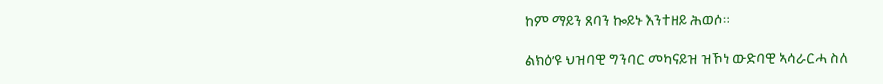ከም ማይን ጸባን ኰይኑ እንተዘይ ሕወሶ።

ልክዕ’ዩ ህዝባዊ ግንባር መካናይዝ ዝኾነ ውድባዊ ኣሳራርሓ ስለ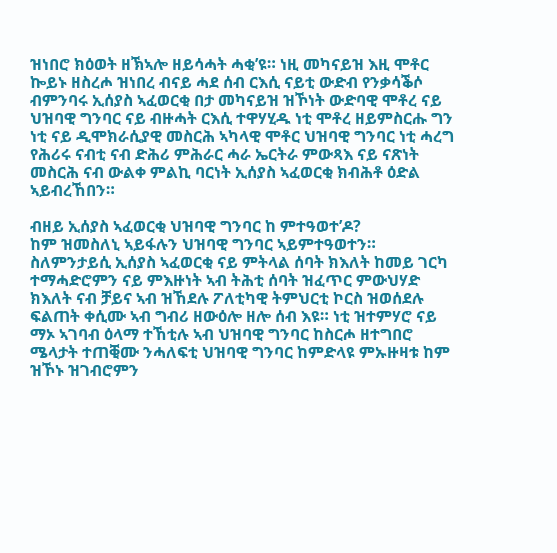ዝነበሮ ክዕወት ዘኽኣሎ ዘይሳሓት ሓቂ’ዩ። ነዚ መካናይዝ እዚ ሞቶር ኰይኑ ዘስረሖ ዝነበረ ብናይ ሓደ ሰብ ርእሲ ናይቲ ውድብ የንቃሳቕሶ ብምንባሩ ኢሰያስ ኣፈወርቂ በታ መካናይዝ ዝኾነት ውድባዊ ሞቶረ ናይ ህዝባዊ ግንባር ናይ ብዙሓት ርእሲ ተዋሃሂዱ ነቲ ሞቶረ ዘይምስርሑ ግን ነቲ ናይ ዲሞክራሲያዊ መስርሕ ኣካላዊ ሞቶር ህዝባዊ ግንባር ነቲ ሓረግ የሕሪሩ ናብቲ ናብ ድሕሪ ምሕራር ሓራ ኤርትራ ምውጻእ ናይ ናጽነት መስርሕ ናብ ውልቀ ምልኪ ባርነት ኢሰያስ ኣፈወርቂ ክብሕቶ ዕድል ኣይብረኸበን።

ብዘይ ኢሰያስ ኣፈወርቂ ህዝባዊ ግንባር ከ ምተዓወተ’ዶ?
ከም ዝመስለኒ ኣይፋሉን ህዝባዊ ግንባር ኣይምተዓወተን። ስለምንታይሲ ኢሰያስ ኣፈወርቂ ናይ ምትላል ሰባት ክእለት ከመይ ገርካ ተማሓድሮምን ናይ ምእዙነት ኣብ ትሕቲ ሰባት ዝፈጥር ምውህሃድ ክእለት ናብ ቻይና ኣብ ዝኸደሉ ፖለቲካዊ ትምህርቲ ኮርስ ዝወሰደሉ ፍልጠት ቀሲሙ ኣብ ግብሪ ዘውዕሎ ዘሎ ሰብ እዩ። ነቲ ዝተምሃሮ ናይ ማኦ ኣገባብ ዕላማ ተኸቲሉ ኣብ ህዝባዊ ግንባር ከስርሖ ዘተግበሮ ሜላታት ተጠቒሙ ንሓለፍቲ ህዝባዊ ግንባር ከምድላዩ ምኡዙዛቱ ከም ዝኾኑ ዝገብሮምን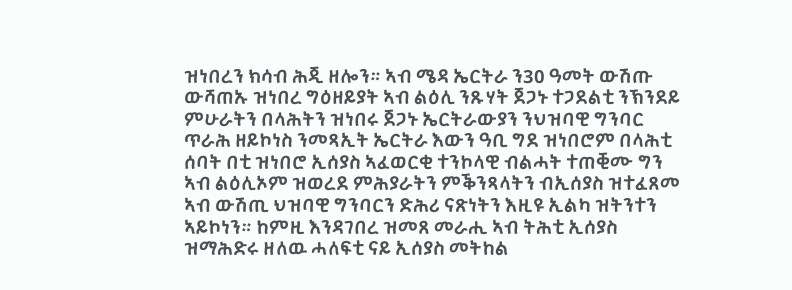ዝነበረን ክሳብ ሕጂ ዘሎን። ኣብ ሜዳ ኤርትራ ን30 ዓመት ውሽጡ ውሻጠኡ ዝነበረ ግዕዘይያት ኣብ ልዕሊ ንጹሃት ጀጋኑ ተጋደልቲ ንኽንደይ ምሁራትን በላሕትን ዝነበሩ ጀጋኑ ኤርትራውያን ንህዝባዊ ግንባር ጥራሕ ዘይኮነስ ንመጻኢት ኤርትራ እውን ዓቢ ግደ ዝነበሮም በላሕቲ ሰባት በቲ ዝነበሮ ኢሰያስ ኣፈወርቂ ተንኮላዊ ብልሓት ተጠቒሙ ግን ኣብ ልዕሊኦም ዝወረደ ምሕያራትን ምቕንጻላትን ብኢሰያስ ዝተፈጸመ ኣብ ውሽጢ ህዝባዊ ግንባርን ድሕሪ ናጽነትን እዚዩ ኢልካ ዝትንተን ኣይኮነን። ከምዚ እንዳገበረ ዝመጸ መራሒ ኣብ ትሕቲ ኢሰያስ ዝማሕድሩ ዘለዉ ሓለፍቲ ናይ ኢሰያስ መትከል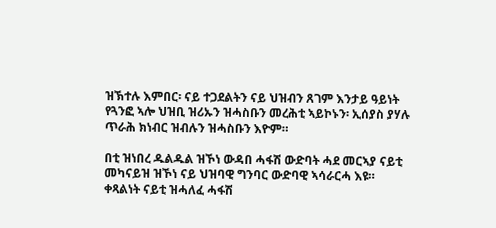ዝኽተሉ እምበር፡ ናይ ተጋደልትን ናይ ህዝብን ጸገም እንታይ ዓይነት የጓንፎ ኣሎ ህዝቢ ዝሪኡን ዝሓስቡን መረሕቲ ኣይኮኑን፡ ኢሰያስ ያሃሉ ጥራሕ ክነብር ዝብሉን ዝሓስቡን እዮም።

በቲ ዝነበረ ዱልዱል ዝኾነ ውዳበ ሓፋሽ ውድባት ሓደ መርኣያ ናይቲ መካናይዝ ዝኾነ ናይ ህዝባዊ ግንባር ውድባዊ ኣሳራርሓ እዩ። ቀጻልነት ናይቲ ዝሓለፈ ሓፋሽ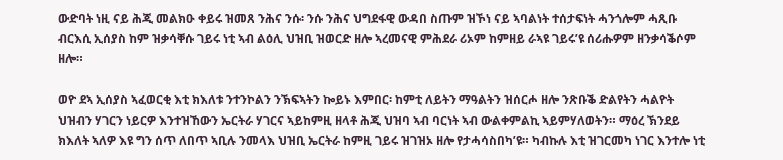ውድባት ነዚ ናይ ሕጂ መልክዑ ቀይሩ ዝመጸ ንሕና ንሱ፡ ንሱ ንሕና ህግደፋዊ ውዳበ ስጡም ዝኾነ ናይ ኣባልነት ተሰታፍነት ሓንጎሎም ሓጺቡ ብርእሲ ኢሰያስ ከም ዝቃሳቐሱ ገይሩ ነቲ ኣብ ልዕሊ ህዝቢ ዝወርድ ዘሎ ኣረመናዊ ምሕደራ ሪኦም ከምዘይ ራኣዩ ገይሩ’ዩ ሰሪሑዎም ዘንቃሳቕሶም ዘሎ።

ወዮ ደኣ ኢሰያስ ኣፈወርቂ እቲ ክእለቱ ንተንኮልን ንኽፍኣትን ኰይኑ እምበር፡ ከምቲ ለይትን ማዓልትን ዝሰርሖ ዘሎ ንጽቡቕ ድልየትን ሓልዮት ህዝብን ሃገርን ነይርዎ እንተዝኸውን ኤርትራ ሃገርና ኣይከምዚ ዘላቶ ሕጂ ህዝባ ኣብ ባርነት ኣብ ውልቀምልኪ ኣይምሃለወትን። ማዕረ ኽንደይ ክእለት ኣለዎ እዩ ግን ሰጥ ለበጥ ኣቢሉ ንመላእ ህዝቢ ኤርትራ ከምዚ ገይሩ ዝገዝኦ ዘሎ የታሓሳስበካ’ዩ። ካብኩሉ እቲ ዝገርመካ ነገር እንተሎ ነቲ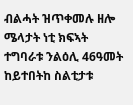ብልሓት ዝጥቀመሉ ዘሎ ሜላታት ነቲ ክፍኣት ተግባራቱ ንልዕሊ 46ዓመት ከይተበትከ ስልቲታቱ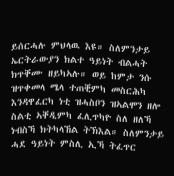ይሰርሓሉ ምህላዉ እዩ። ስለምንታይ ኤርትራውያን ክልተ ዓይነት ብልሓት ክጥቐሙ ዘይካኣሉ። ወይ ከምታ ንሱ ዝጥቀመላ ሜላ ተጠቒምካ መስርሕካ እንዳዋፈርካ ነቲ ዝሓስቦን ዝኣልሞን ዘሎ ስልቲ ኣቐዲምካ ፈሊጥካዮ ስለ ዘለኻ ነብስኻ ክትካላኸል ትኽእል። ስለምንታይ ሓደ ዓይነት ምስሊ ኢኻ ትፈጥር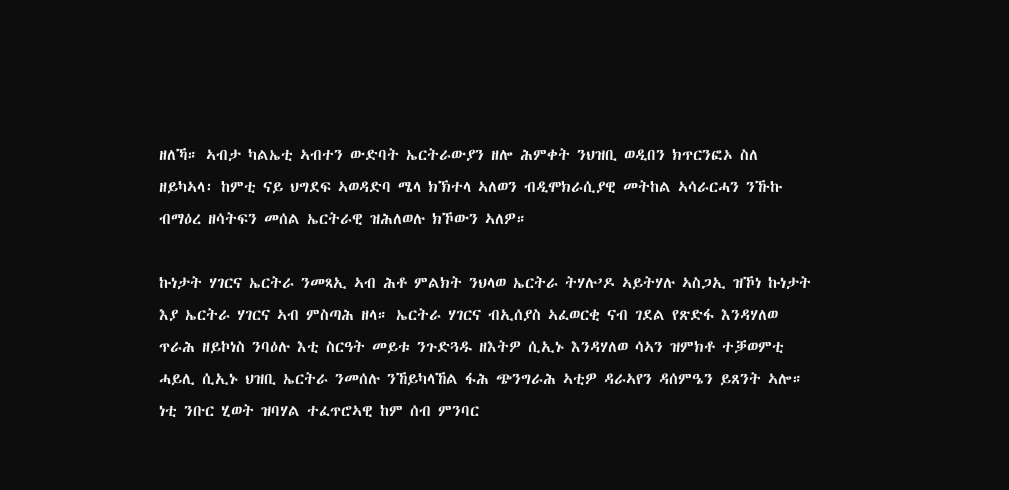ዘለኻ። ኣብታ ካልኤቲ ኣብተን ውድባት ኤርትራውያን ዘሎ ሕምቀት ንህዝቢ ወዲበን ክጥርንፎኦ ስለ ዘይካኣላ፡ ከምቲ ናይ ህግደፍ ኣወዳድባ ሜላ ክኽተላ ኣለወን ብዲሞክራሲያዊ መትከል ኣሳራርሓን ንኹኩ ብማዕረ ዘሳትፍን መሰል ኤርትራዊ ዝሕለወሉ ክኾውን ኣለዎ።

ኩነታት ሃገርና ኤርትራ ንመጻኢ ኣብ ሕቶ ምልክት ንህላወ ኤርትራ ትሃሉ’ዶ ኣይትሃሉ ኣስጋኢ ዝኾነ ኩነታት እያ ኤርትራ ሃገርና ኣብ ምስጣሕ ዘላ። ኤርትራ ሃገርና ብኢሰያስ ኣፈወርቂ ናብ ገደል የጽድፋ እንዳሃለወ ጥራሕ ዘይኮነስ ንባዕሉ እቲ ስርዓት መይቱ ንጉድጓዱ ዘእትዎ ሲኢኑ እንዳሃለወ ሳኣን ዝምክቶ ተቓወምቲ ሓይሊ ሲኢኑ ህዝቢ ኤርትራ ንመሰሉ ንኸይካላኸል ፋሕ ጭንግራሕ ኣቲዎ ዳራኣየን ዳሰምዔን ይጸንት ኣሎ። ነቲ ንቡር ሂወት ዝባሃል ተፈጥሮኣዊ ከም ሰብ ምንባር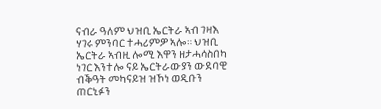ናብራ ዓለም ህዝቢ ኤርትራ ኣብ ገዛእ ሃገሩ ምንባር ተሓሪምዎ ኣሎ። ህዝቢ ኤርትራ ኣብዚ ሎሚ እዋን ዘታሓሳስበካ ነገር እንተሎ ናይ ኤርትራውያን ውደባዊ ብቕዓት መካናይዝ ዝኾነ ወዲቡን ጠርኒፉን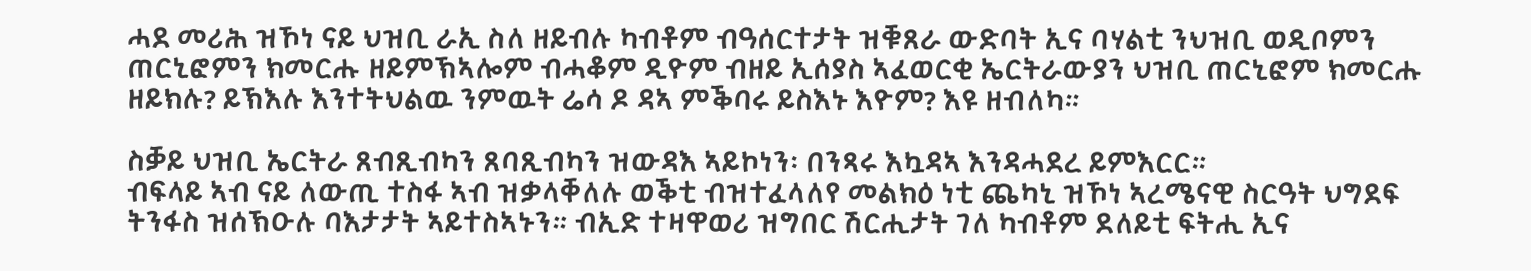ሓደ መሪሕ ዝኾነ ናይ ህዝቢ ራኢ ስለ ዘይብሉ ካብቶም ብዓሰርተታት ዝቑጸራ ውድባት ኢና ባሃልቲ ንህዝቢ ወዲቦምን ጠርኒፎምን ክመርሑ ዘይምኽኣሎም ብሓቆም ዲዮም ብዘይ ኢሰያስ ኣፈወርቂ ኤርትራውያን ህዝቢ ጠርኒፎም ክመርሑ ዘይክሉ? ይኽእሉ እንተትህልዉ ንምዉት ሬሳ ዶ ዳኣ ምቕባሩ ይስእኑ እዮም? እዩ ዘብለካ።

ስቓይ ህዝቢ ኤርትራ ጸብጺብካን ጸባጺብካን ዝውዳእ ኣይኮነን፡ በንጻሩ እኳዳኣ እንዳሓደረ ይምእርር።
ብፍላይ ኣብ ናይ ለውጢ ተስፋ ኣብ ዝቃላቐለሉ ወቕቲ ብዝተፈላለየ መልክዕ ነቲ ጨካኒ ዝኾነ ኣረሜናዊ ስርዓት ህግደፍ ትንፋስ ዝሰኽዑሉ ባእታታት ኣይተስኣኑን። ብኢድ ተዛዋወሪ ዝግበር ሽርሒታት ገለ ካብቶም ደለይቲ ፍትሒ ኢና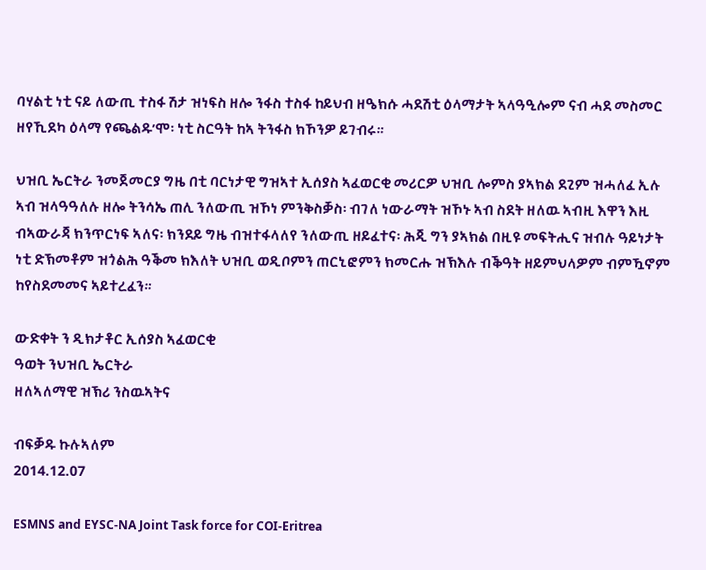ባሃልቲ ነቲ ናይ ለውጢ ተስፋ ሽታ ዝነፍስ ዘሎ ንፋስ ተስፋ ከይህብ ዘዔክሱ ሓደሽቲ ዕላማታት ኣላዓዒሎም ናብ ሓደ መስመር ዘየኺደካ ዕላማ የጫልዱ’ሞ፡ ነቲ ስርዓት ከኣ ትንፋስ ክኾንዎ ይገብሩ።

ህዝቢ ኤርትራ ንመጀመርያ ግዜ በቲ ባርነታዊ ግዝኣተ ኢሰያስ ኣፈወርቂ መሪርዎ ህዝቢ ሎምስ ያኣክል ደጊም ዝሓለፈ ኢሉ ኣብ ዝላዓዓለሉ ዘሎ ትንሳኤ ጠሊ ንለውጢ ዝኾነ ምንቅስቓስ፡ ብገለ ነውራማት ዝኾኑ ኣብ ስደት ዘለዉ ኣብዚ እዋን እዚ ብኣውራጃ ክንጥርነፍ ኣለና፡ ክንደይ ግዜ ብዝተፋላለየ ንለውጢ ዘይፈተና፡ ሕጂ ግን ያኣክል በዚዩ መፍትሒና ዝብሉ ዓይነታት ነቲ ድኽመቶም ዝጎልሕ ዓቕመ ክእለት ህዝቢ ወዲቦምን ጠርኒፎምን ክመርሑ ዝኽእሉ ብቕዓት ዘይምህላዎም ብምዃኖም ከየስደመመና ኣይተረፈን።

ውድቀት ን ዲክታቶር ኢሰያስ ኣፈወርቂ
ዓወት ንህዝቢ ኤርትራ
ዘለኣለማዊ ዝኽሪ ንስዉኣትና

ብፍቓዱ ኩሉኣለም
2014.12.07

ESMNS and EYSC-NA Joint Task force for COI-Eritrea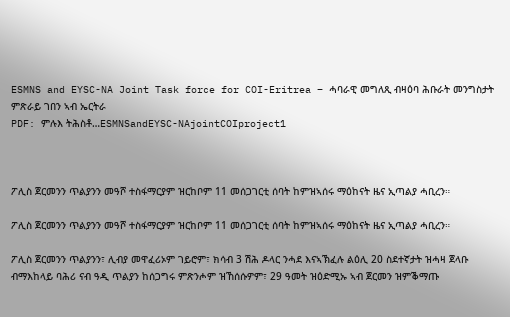ESMNS and EYSC-NA Joint Task force for COI-Eritrea – ሓባራዊ መግለጺ ብዛዕባ ሕቡራት መንግስታት ምጽራይ ገበን ኣብ ኤርትራ
PDF: ምሉእ ትሕስቶ…ESMNSandEYSC-NAjointCOIproject1



ፖሊስ ጀርመንን ጥልያንን መዓሾ ተስፋማርያም ዝርከቦም 11 መሰጋገርቲ ሰባት ከምዝኣሰሩ ማዕከናት ዜና ኢጣልያ ሓቢረን።

ፖሊስ ጀርመንን ጥልያንን መዓሾ ተስፋማርያም ዝርከቦም 11 መሰጋገርቲ ሰባት ከምዝኣሰሩ ማዕከናት ዜና ኢጣልያ ሓቢረን።

ፖሊስ ጀርመንን ጥልያንን፣ ሊብያ መዋፈሪኦም ገይሮም፣ ክሳብ 3 ሽሕ ዶላር ንሓደ እናኣኽፈሉ ልዕሊ 20 ስደተኛታት ዝሓዛ ጀላቡ ብማእከላይ ባሕሪ ናብ ዓዲ ጥልያን ከሰጋግሩ ምጽንሖም ዝኸሰሱዎም፣ 29 ዓመት ዝዕድሚኡ ኣብ ጀርመን ዝምቕማጡ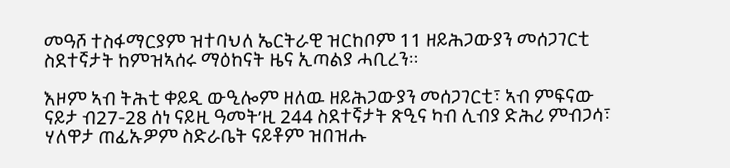መዓሾ ተስፋማርያም ዝተባህለ ኤርትራዊ ዝርከቦም 11 ዘይሕጋውያን መሰጋገርቲ ስደተኛታት ከምዝኣሰሩ ማዕከናት ዜና ኢጣልያ ሓቢረን።

እዞም ኣብ ትሕቲ ቀይዲ ውዒሎም ዘለዉ ዘይሕጋውያን መሰጋገርቲ፣ ኣብ ምፍናው ናይታ ብ27-28 ሰነ ናይዚ ዓመት’ዚ 244 ስደተኛታት ጽዒና ካብ ሊብያ ድሕሪ ምብጋሳ፣ ሃለዋታ ጠፊኡዎም ስድራቤት ናይቶም ዝበዝሑ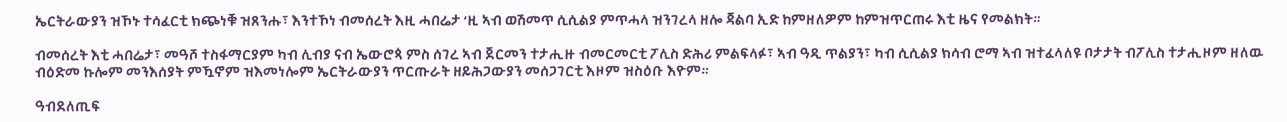ኤርትራውያን ዝኾኑ ተሳፈርቲ ክጭነቑ ዝጸንሑ፣ እንተኾነ ብመሰረት እዚ ሓበሬታ ‘ዚ ኣብ ወሽመጥ ሲሲልያ ምጥሓላ ዝንገረላ ዘሎ ጃልባ ኢድ ከምዘለዎም ከምዝጥርጠሩ እቲ ዜና የመልክት።

ብመሰረት እቲ ሓበሬታ፣ መዓሾ ተስፋማርያም ካብ ሊብያ ናብ ኤውሮጳ ምስ ሰገረ ኣብ ጀርመን ተታሒዙ ብመርመርቲ ፖሊስ ድሕሪ ምልፍላፉ፣ ኣብ ዓዲ ጥልያን፣ ካብ ሲሲልያ ክሳብ ሮማ ኣብ ዝተፈላለዩ ቦታታት ብፖሊስ ተታሒዞም ዘለዉ ብዕድመ ኩሎም መንእሰያት ምዃኖም ዝእመነሎም ኤርትራውያን ጥርጡራት ዘይሕጋውያን መሰጋገርቲ እዞም ዝስዕቡ እዮም።

ዓብደለጢፍ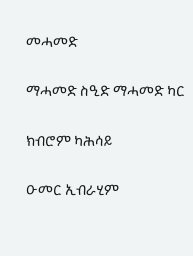መሓመድ

ማሓመድ ስዒድ ማሓመድ ካር

ክብሮም ካሕሳይ

ዑመር ኢብራሂም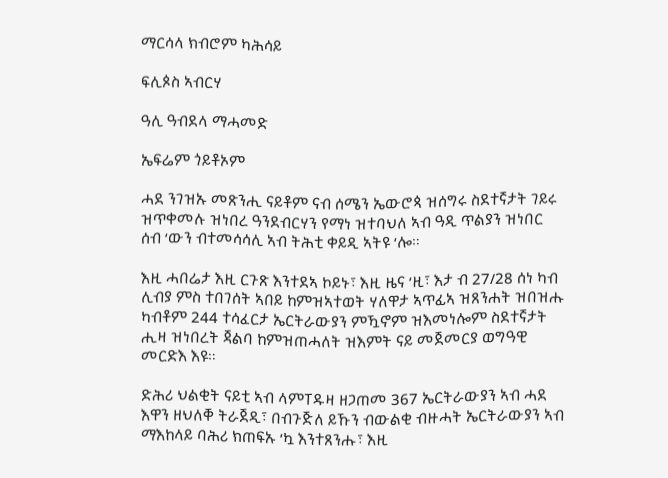ማርሳላ ክብሮም ካሕሳይ

ፍሊጶስ ኣብርሃ

ዓሊ ዓብደላ ማሓመድ

ኤፍሬም ጎይቶኦም

ሓደ ንገዝኡ መጽንሒ ናይቶም ናብ ሰሜን ኤውሮጳ ዝሰግሩ ስደተኛታት ገይሩ ዝጥቀመሉ ዝነበረ ዓንደብርሃን የማነ ዝተባህለ ኣብ ዓዲ ጥልያን ዝነበር ሰብ ‘ውን ብተመሳሳሊ ኣብ ትሕቲ ቀይዲ ኣትዩ ‘ሎ።

እዚ ሓበሬታ እዚ ርጉጽ እንተደኣ ኮይኑ፣ እዚ ዜና ‘ዚ፣ እታ ብ 27/28 ሰነ ካብ ሊብያ ምስ ተበገሰት ኣበይ ከምዝኣተወት ሃለዋታ ኣጥፊኣ ዝጸንሐት ዝበዝሑ ካብቶም 244 ተሳፈርታ ኤርትራውያን ምዃኖም ዝእመነሎም ስደተኛታት ሒዛ ዝነበረት ጃልባ ከምዝጠሓለት ዝእምት ናይ መጀመርያ ወግዓዊ መርድእ እዩ።

ድሕሪ ህልቂት ናይቲ ኣብ ላምፐዱዛ ዘጋጠመ 367 ኤርትራውያን ኣብ ሓደ እዋን ዘህለቐ ትራጀዲ፣ በብጉጅለ ይኹን ብውልቂ ብዙሓት ኤርትራውያን ኣብ ማእከላይ ባሕሪ ክጠፍኡ ‘ኳ እንተጸንሑ፣ እዚ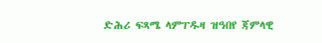ድሕሪ ፍጻሜ ላምፐዱዛ ዝዓበየ ጃምላዊ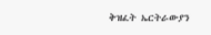ቅዝፈት ኤርትራውያን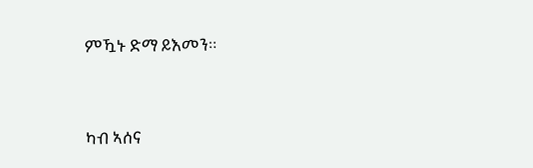ምዃኑ ድማ ይእመን።



ካብ ኣሰና